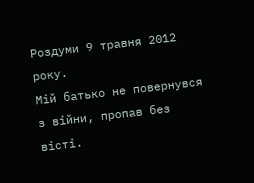Роздуми 9 травня 2012 року.
Мій батько не повернувся з війни, пропав без вісті.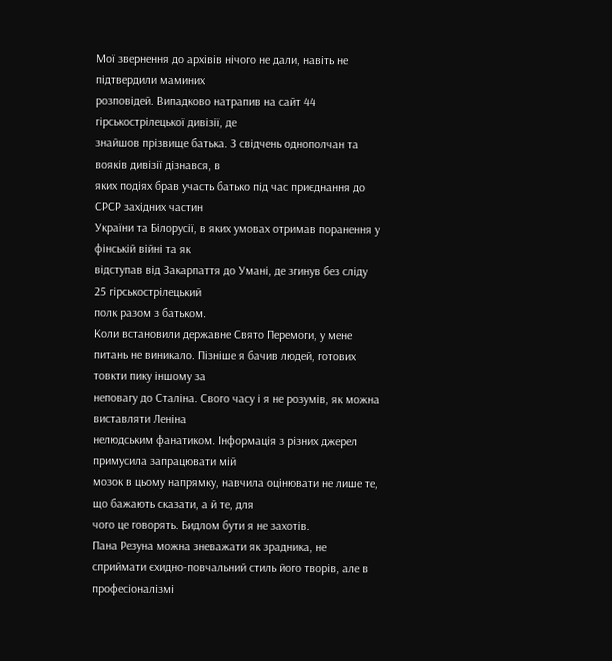Мої звернення до архівів нічого не дали, навіть не підтвердили маминих
розповідей. Випадково натрапив на сайт 44 гірськострілецької дивізії, де
знайшов прізвище батька. З свідчень однополчан та вояків дивізії дізнався, в
яких подіях брав участь батько під час приєднання до СРСР західних частин
України та Білорусії, в яких умовах отримав поранення у фінській війні та як
відступав від Закарпаття до Умані, де згинув без сліду 25 гірськострілецький
полк разом з батьком.
Коли встановили державне Свято Перемоги, у мене
питань не виникало. Пізніше я бачив людей, готових товкти пику іншому за
неповагу до Сталіна. Свого часу і я не розумів, як можна виставляти Леніна
нелюдським фанатиком. Інформація з різних джерел примусила запрацювати мій
мозок в цьому напрямку, навчила оцінювати не лише те, що бажають сказати, а й те, для
чого це говорять. Бидлом бути я не захотів.
Пана Резуна можна зневажати як зрадника, не
сприймати єхидно-повчальний стиль його творів, але в професіоналізмі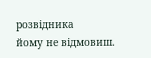розвідника
йому не відмовиш.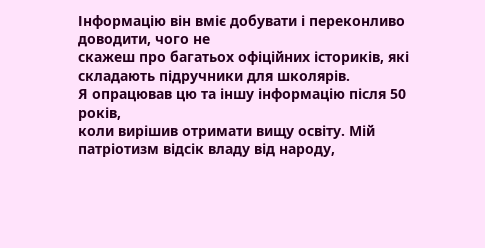Інформацію він вміє добувати і переконливо доводити, чого не
скажеш про багатьох офіційних істориків, які складають підручники для школярів.
Я опрацював цю та іншу інформацію після 50 років,
коли вирішив отримати вищу освіту. Мій патріотизм відсік владу від народу,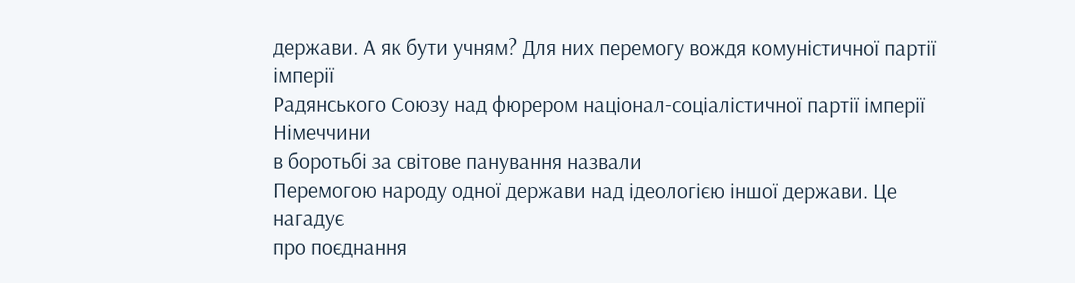держави. А як бути учням? Для них перемогу вождя комуністичної партії імперії
Радянського Союзу над фюрером націонал-соціалістичної партії імперії Німеччини
в боротьбі за світове панування назвали
Перемогою народу одної держави над ідеологією іншої держави. Це нагадує
про поєднання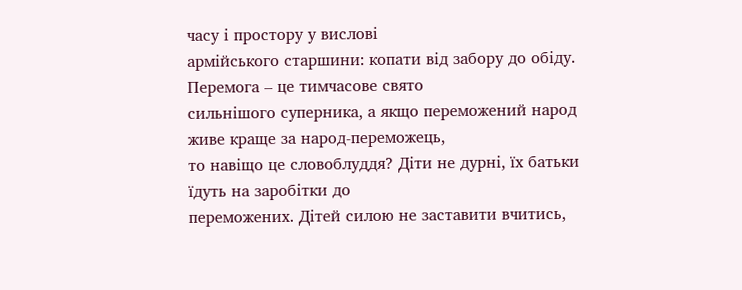часу і простору у вислові
армійського старшини: копати від забору до обіду. Перемога – це тимчасове свято
сильнішого суперника, а якщо переможений народ живе краще за народ-переможець,
то навіщо це словоблуддя? Діти не дурні, їх батьки їдуть на заробітки до
переможених. Дітей силою не заставити вчитись,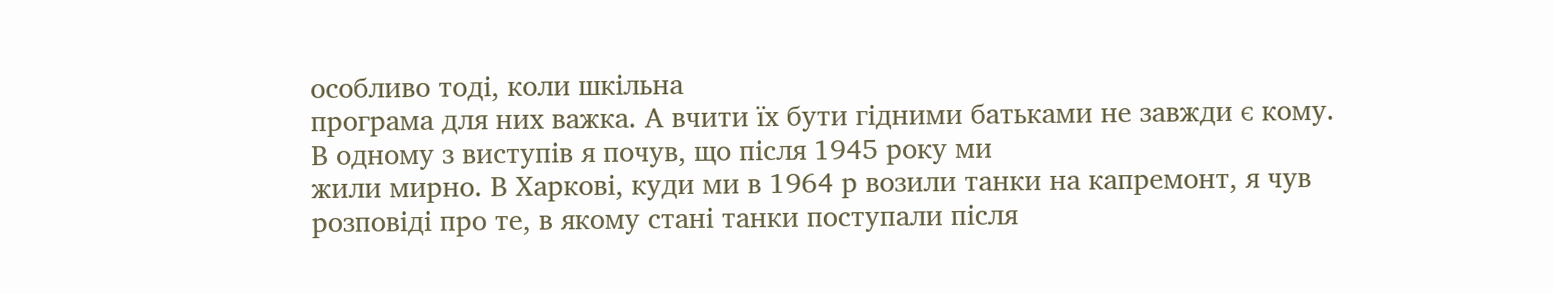особливо тоді, коли шкільна
програма для них важка. А вчити їх бути гідними батьками не завжди є кому.
В одному з виступів я почув, що після 1945 року ми
жили мирно. В Харкові, куди ми в 1964 р возили танки на капремонт, я чув
розповіді про те, в якому стані танки поступали після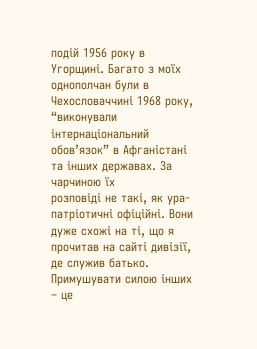подій 1956 року в
Угорщині. Багато з моїх однополчан були в Чехословаччині 1968 року, “виконували
інтернаціональний обов’язок” в Афганістані та інших державах. За чарчиною їх
розповіді не такі, як ура-патріотичні офіційні. Вони дуже схожі на ті, що я
прочитав на сайті дивізії, де служив батько. Примушувати силою інших – це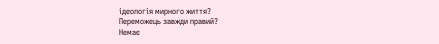ідеологія мирного життя?
Переможець завжди правий?
Немає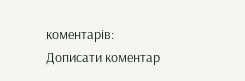коментарів:
Дописати коментар